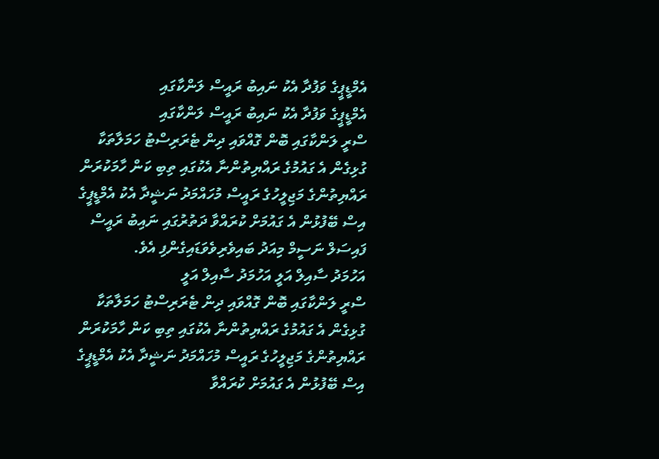އެމްޑީޕީގެ ވަފުދާ އެކު ނައިބު ރައީސް ލަންކާގައި
އެމްޑީޕީގެ ވަފުދާ އެކު ނައިބު ރައީސް ލަންކާގައި
ސްރީ ލަންކާގައި ބޮން ގޮއްވައި ދިން ޓެރަރިސްޓު ހަމަލާތަކާ ގުޅިގެން އެ ގައުމުގެ ރައްޔިތުންނާ އެކުގައި ތިބި ކަން ހާމަކުރަން ރައްޔިތުންގެ މަޖިލީހުގެ ރައީސް މުހައްމަދު ނަޝީދާ އެކު އެމްޑީޕީގެ އިސް ބޭފުޅުން އެ ގައުމަށް ކުރައްވާ ދަތުރުގައި ނައިބު ރައީސް ފައިސަލް ނަސީމް މިއަދު ބައިވެރިވެވަޑައިގެންފި އެވެ.
އަހުމަދު ސާއިލް އަލީ އަހުމަދު ސާއިލް އަލީ
ސްރީ ލަންކާގައި ބޮން ގޮއްވައި ދިން ޓެރަރިސްޓު ހަމަލާތަކާ ގުޅިގެން އެ ގައުމުގެ ރައްޔިތުންނާ އެކުގައި ތިބި ކަން ހާމަކުރަން ރައްޔިތުންގެ މަޖިލީހުގެ ރައީސް މުހައްމަދު ނަޝީދާ އެކު އެމްޑީޕީގެ އިސް ބޭފުޅުން އެ ގައުމަށް ކުރައްވާ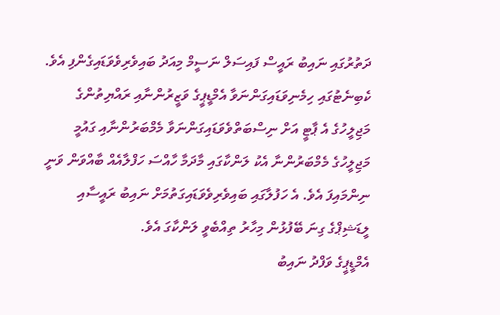ދަތުރުގައި ނައިބު ރައީސް ފައިސަލް ނަސީމް މިއަދު ބައިވެރިވެވަޑައިގެންފި އެވެ.
ކެބިނެޓުގައި ހިމެނިވަޑައިގަންނަވާ އެމްޑީޕީގެ ވަޒީރުންނާއި ރައްޔިތުންގެ މަޖިލީހުގެ އެ ޕާޓީ އަށް ނިސްބަތްވެވަޑައިގަންނަވާ މެމްބަރުންނާއި ގައުމީ މަޖިލީހުގެ މެމްބަރުންނާ އެކު ލަންކާގައި މާދަމާ ހާއްސަ ހަފްލާއެއް ބާއްވަން ވަނީ ނިންމައިފަ އެވެ. އެ ހަފުލާގައި ބައިވެރިވެވަޑައިގަތުމަށް ނައިބު ރައީސާއި ލީޑަޝިޕްގެ ގިނަ ބޭފުޅުން މިހާރު ތިއްބެވީ ލަންކާގަ އެވެ.
އެމްޑީޕީގެ ވަފްދު ނައިބު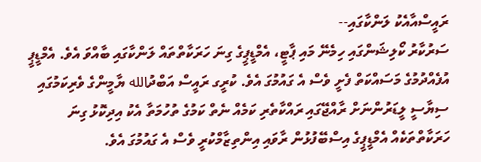ރައީސްއާއެކު ލަންކާގައި--
ސަރުކާރު ކޯލިޝަންގައި ހިމެނޭ މައި ޕާޓީ، އެމްޑީޕީގެ ގިނަ ހަރަކާތްތައް ލަންކާގައި ބާއްވަ އެވެ. އެމްޑީޕީ އުފެއްދުމުގެ މަސައްކަތް ފެށީ ވެސް އެ ގައުމުގަ އެވެ. ކުރީގ ރައީސް އަބްދުالله ޔާމީންގެ ވެރިކަމުގައި ސިޔާސީ ލީޑަރުންނަށް ރާއްޖޭގައި ރައްކާތެރި ކަމެއް ނެތް ކަމުގެ ތުހުމަތާ އެކު އިދިކޮޅު ގިނަ ހަރަކާތްތަކެއް އެމްޑީޕީގެ އިސްބޭފުޅުން ރާވައި އިންތިޒާމްކުރީ ވެސް އެ ގައުމުގަ އެވެ.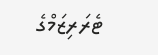ޓެރަރިޒަމްގެ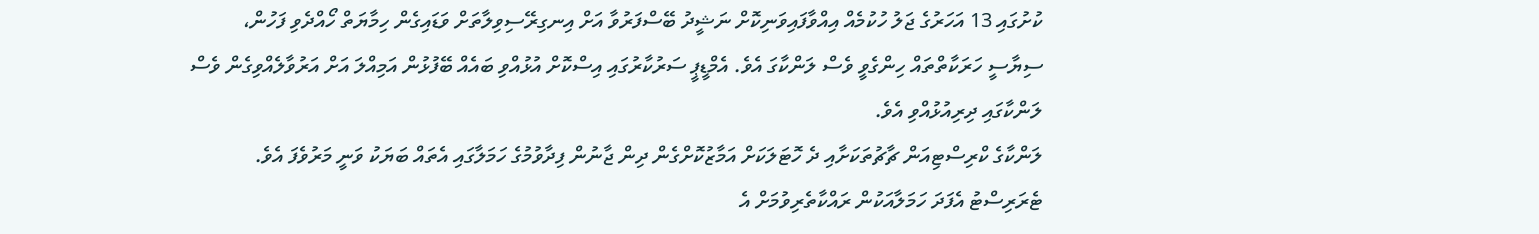ކުށުގައި 13 އަހަރުގެ ޖަލު ހުކުމެއް އިއްވާފައިވަނިކޮށް ނަޝީދު ބޭސްފަރުވާ އަށް އިނގިރޭސިވިލާތަށް ވަޑައިގެން ހިމާޔަތް ހޯއްދެވި ފަހުން، ސިޔާސީ ހަރަކާތްތައް ހިންގެވީ ވެސް ލަންކާގަ އެވެ. އެމްޑީޕީ ސަރުކާރުގައި އިސްކޮށް އުޅުއްވި ބައެއް ބޭފުޅުން އަމިއްލަ އަށް އަރުވާލެއްވިގެން ވެސް ލަންކާގައި ދިރިއުޅުއްވި އެވެ.
ލަންކާގެ ކްރިސްޓިއަން ޗާޗުތަކަށާއި ދެ ހޮޓަލަކަށް އަމާޒުކޮށްގެން ދިން ޖާނުން ފިދާވުމުގެ ހަމަލާގައި އެތައް ބަޔަކު ވަނީ މަރުވެފަ އެވެ. ޓެރަރިސްޓު އެފަދަ ހަމަލާއަކުން ރައްކާތެރިވުމަށް އެ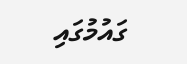ގައުމުގައި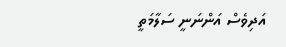އަދިވެސް އަންނަނީ ސަލާމަތީ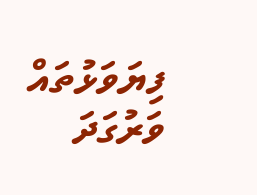ފިޔަވަޅުތައް ވަރުގަދަ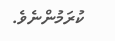ކުރަމުންނެވެ.